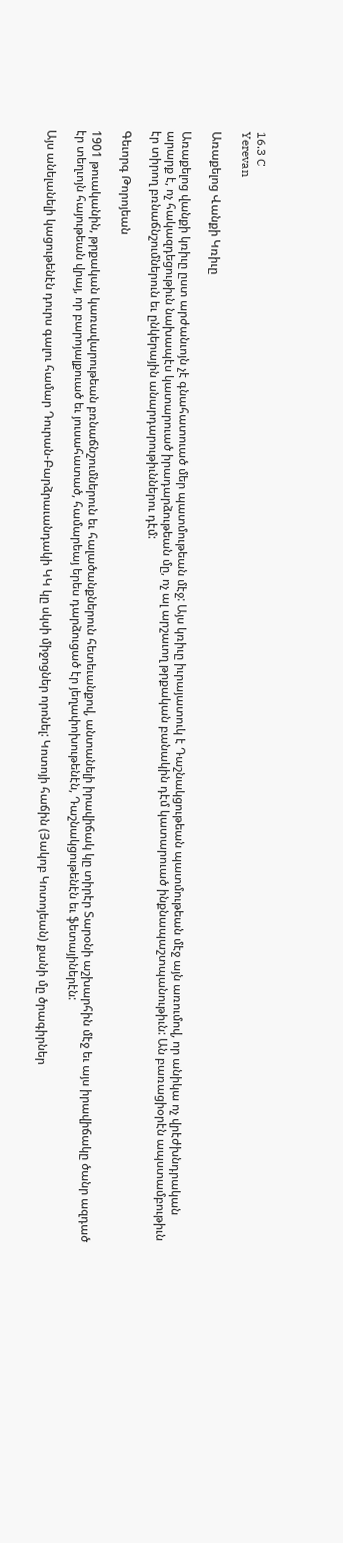16.3 C
Yerevan

Առաքելոց Վանքի Կռիւը

Առաքելոց վանքի կռիւը ըստ արժանւոյն չէ գնահատուած մեր պատմութեան մէջ: Այս կռիւը իւրայատուկ է Դաշնակցութեան պատմութեան մէջ այն առումով, որ անիկա ոչ վրէժխնդրական արարք է, ոչ հակազդեցութիւն նախապէս կատարուած իրադարձութեան մը, ոչ ալ արշաւող թրքական բանակին դէմ կատարուած ինքնապաշտպանութիւն: Ան բառացիօրէն ապստամբութիւն էր տիրող բռնաճնշումներուն եւ ընկերային անարդարութիւններու դէմ:

Գեւորգ Թորոյեան

1901 թուականին, թրքական կառավարութեան բռնաճնշումներուն եւ հալածանքներուն հետեւանքով, անտանելի իրավիճակ կը տիրէր Տարօնի աշխարհին մէջ եւ այս իրավիճակը ծանր ազդած էր տեղւոյն հայութեան վրայ, որ բարոյալքուած եւ յուսահատած, համարեայ երես դարձուցած էր յեղափոխութենէն, Դաշնակցութենէն եւ ֆետայիներէն:

Այս անելանելի կացութենէն դուրս գալու համար Դուրան-Բարձրաւանդակի ԿԿ կը սկսի միջոցներ որոնել: Կոտոյի հաճին (Յակոբ Կոտոյեան) քանի մը ծրագիրներ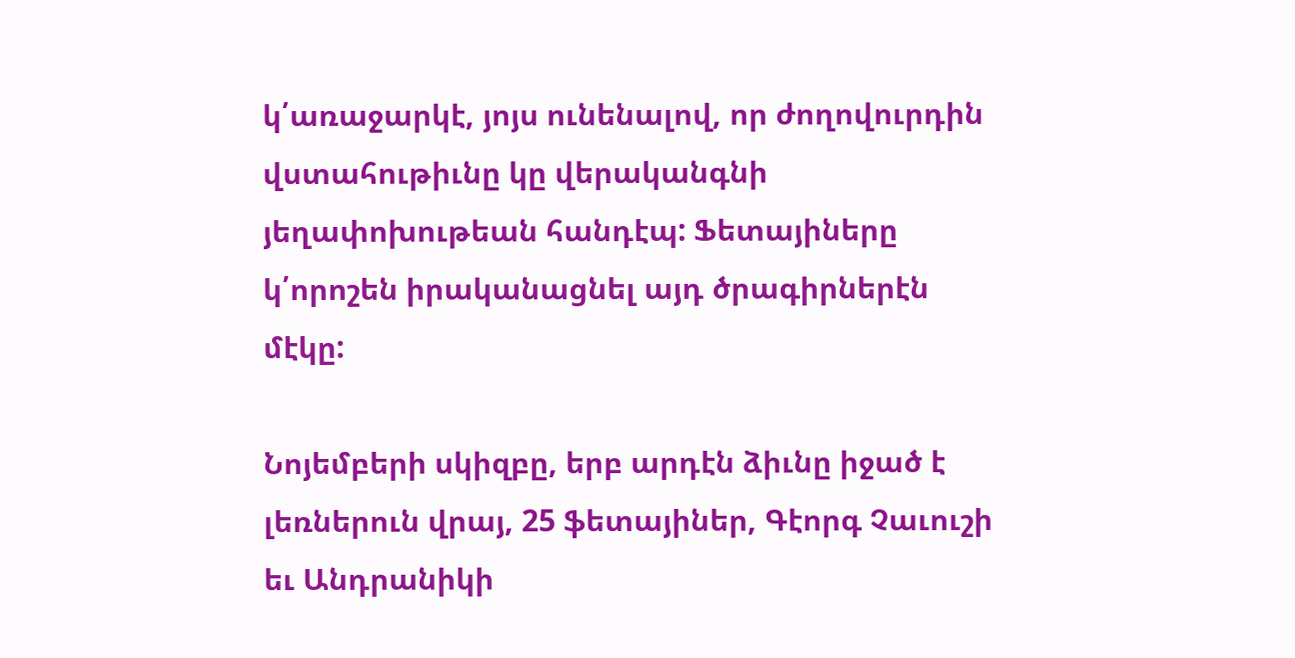կ՛առաջարկէ, յոյս ունենալով, որ ժողովուրդին վստահութիւնը կը վերականգնի յեղափոխութեան հանդէպ: Ֆետայիները կ՛որոշեն իրականացնել այդ ծրագիրներէն մէկը:

Նոյեմբերի սկիզբը, երբ արդէն ձիւնը իջած է լեռներուն վրայ, 25 ֆետայիներ, Գէորգ Չաւուշի եւ Անդրանիկի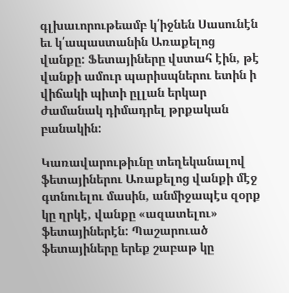գլխաւորութեամբ կ՛իջնեն Սասունէն եւ կ՛ապաստանին Առաքելոց վանքը: Ֆետայիները վստահ էին, թէ վանքի ամուր պարիսպներու ետին ի վիճակի պիտի ըլլան երկար ժամանակ դիմադրել թրքական բանակին:

Կառավարութիւնը տեղեկանալով ֆետայիներու Առաքելոց վանքի մէջ գտնուելու մասին, անմիջապէս զօրք կը ղրկէ, վանքը «ազատելու» ֆետայիներէն: Պաշարուած ֆետայիները երեք շաբաթ կը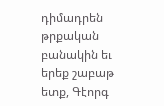դիմադրեն թրքական բանակին եւ երեք շաբաթ ետք, Գէորգ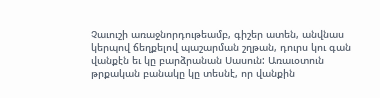Չաւուշի առաջնորդութեամբ, գիշեր ատեն, անվնաս կերպով ճեղքելով պաշարման շղթան, դուրս կու գան վանքէն եւ կը բարձրանան Սասուն: Առաւօտուն թրքական բանակը կը տեսնէ, որ վանքին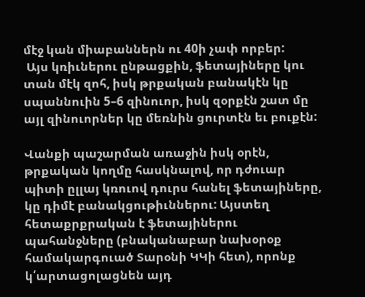մէջ կան միաբաններն ու 40ի չափ որբեր:
 Այս կռիւներու ընթացքին, ֆետայիները կու տան մէկ զոհ, իսկ թրքական բանակէն կը սպաննուին 5–6 զինուոր, իսկ զօրքէն շատ մը այլ զինուորներ կը մեռնին ցուրտէն եւ բուքէն:

Վանքի պաշարման առաջին իսկ օրէն, թրքական կողմը հասկնալով, որ դժուար պիտի ըլլայ կռուով դուրս հանել ֆետայիները, կը դիմէ բանակցութիւններու: Այստեղ հետաքրքրական է ֆետայիներու պահանջները (բնականաբար նախօրօք համակարգուած Տարօնի ԿԿի հետ), որոնք կ՛արտացոլացնեն այդ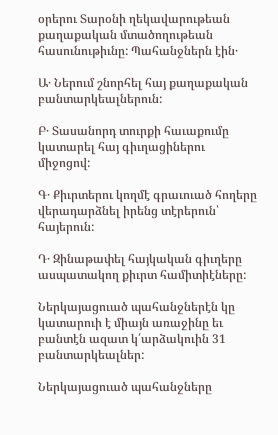օրերու Տարօնի ղեկավարութեան քաղաքական մտածողութեան հասունութիւնը: Պահանջներն էին․

Ա․ Ներում շնորհել հայ քաղաքական բանտարկեալներուն:

Բ․ Տասանորդ տուրքի հաւաքումը կատարել հայ գիւղացիներու միջոցով:

Գ․ Քիւրտերու կողմէ գրաւուած հողերը վերադարձնել իրենց տէրերուն՝ հայերուն:

Դ․ Զինաթափել հայկական գիւղերը ասպատակող քիւրտ համիտիէները:

Ներկայացուած պահանջներէն կը կատարուի է միայն առաջինը եւ բանտէն ազատ կ՛արձակուին 31 բանտարկեալներ:

Ներկայացուած պահանջները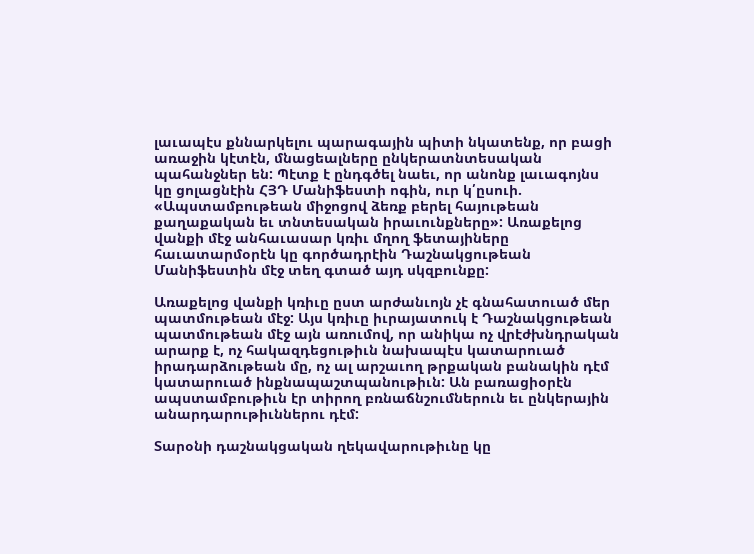լաւապէս քննարկելու պարագային պիտի նկատենք, որ բացի առաջին կէտէն, մնացեալները ընկերատնտեսական պահանջներ են: Պէտք է ընդգծել նաեւ, որ անոնք լաւագոյնս կը ցոլացնէին ՀՅԴ Մանիֆեստի ոգին, ուր կ՛ըսուի. «Ապստամբութեան միջոցով ձեռք բերել հայութեան քաղաքական եւ տնտեսական իրաւունքները»: Առաքելոց վանքի մէջ անհաւասար կռիւ մղող ֆետայիները հաւատարմօրէն կը գործադրէին Դաշնակցութեան Մանիֆեստին մէջ տեղ գտած այդ սկզբունքը:

Առաքելոց վանքի կռիւը ըստ արժանւոյն չէ գնահատուած մեր պատմութեան մէջ: Այս կռիւը իւրայատուկ է Դաշնակցութեան պատմութեան մէջ այն առումով, որ անիկա ոչ վրէժխնդրական արարք է, ոչ հակազդեցութիւն նախապէս կատարուած իրադարձութեան մը, ոչ ալ արշաւող թրքական բանակին դէմ կատարուած ինքնապաշտպանութիւն: Ան բառացիօրէն ապստամբութիւն էր տիրող բռնաճնշումներուն եւ ընկերային անարդարութիւններու դէմ:

Տարօնի դաշնակցական ղեկավարութիւնը կը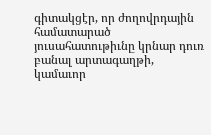գիտակցէր, որ ժողովրդային համատարած յուսահատութիւնը կրնար դուռ բանալ արտագաղթի, կամաւոր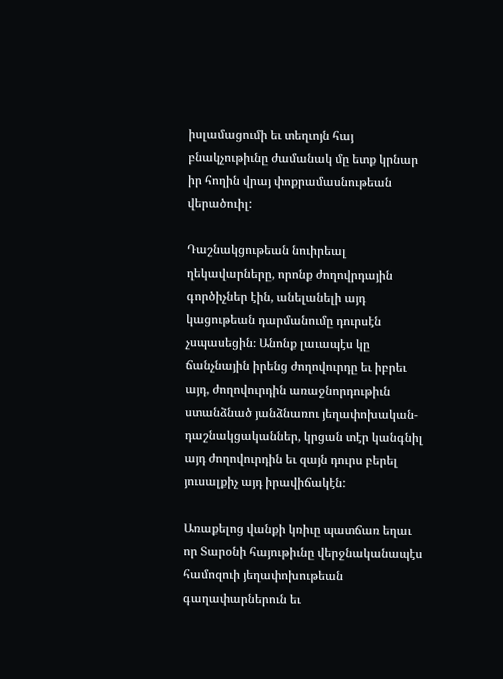իսլամացումի եւ տեղւոյն հայ բնակչութիւնը ժամանակ մը ետք կրնար իր հողին վրայ փոքրամասնութեան վերածուիլ:

Դաշնակցութեան նուիրեալ ղեկավարները, որոնք ժողովրդային գործիչներ էին, անելանելի այդ կացութեան դարմանումը դուրսէն չսպասեցին։ Անոնք լաւապէս կը ճանչնային իրենց ժողովուրդը եւ իբրեւ այդ, ժողովուրդին առաջնորդութիւն ստանձնած յանձնառու յեղափոխական-դաշնակցականներ, կրցան տէր կանգնիլ այդ ժողովուրդին եւ զայն դուրս բերել յուսալքիչ այդ իրավիճակէն:

Առաքելոց վանքի կռիւը պատճառ եղաւ որ Տարօնի հայութիւնը վերջնականապէս համոզուի յեղափոխութեան գաղափարներուն եւ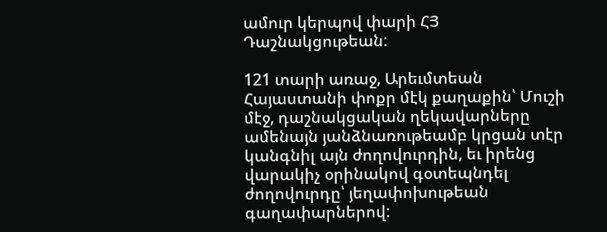ամուր կերպով փարի ՀՅ Դաշնակցութեան:

121 տարի առաջ, Արեւմտեան Հայաստանի փոքր մէկ քաղաքին՝ Մուշի մէջ, դաշնակցական ղեկավարները ամենայն յանձնառութեամբ կրցան տէր կանգնիլ այն ժողովուրդին, եւ իրենց վարակիչ օրինակով գօտեպնդել ժողովուրդը՝ յեղափոխութեան գաղափարներով: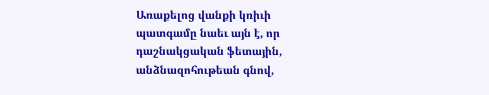Առաքելոց վանքի կռիւի պատգամը նաեւ այն է, որ դաշնակցական ֆետային, անձնազոհութեան գնով,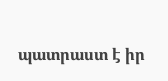պատրաստ է իր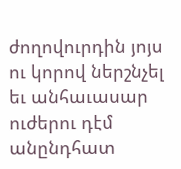ժողովուրդին յոյս ու կորով ներշնչել եւ անհաւասար ուժերու դէմ անընդհատ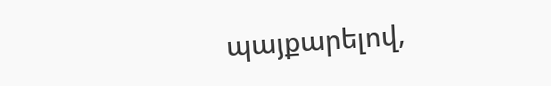պայքարելով,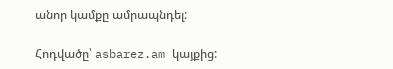անոր կամքը ամրապնդել:

Հոդվածը՝ asbarez.am կայքից: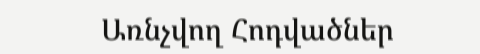Առնչվող Հոդվածներ